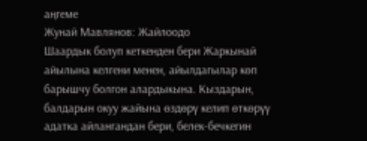аңгеме
Жунай Мавлянов: Жайлоодо
Шаардык болуп кеткенден бери Жаркынай айылына келгени менен, айылдагылар көп барышчу болгон алардыкына. Кыздарын, балдарын окуу жайына өздөрү келип өткөрүү адатка айлангандан бери, белек-бечкегин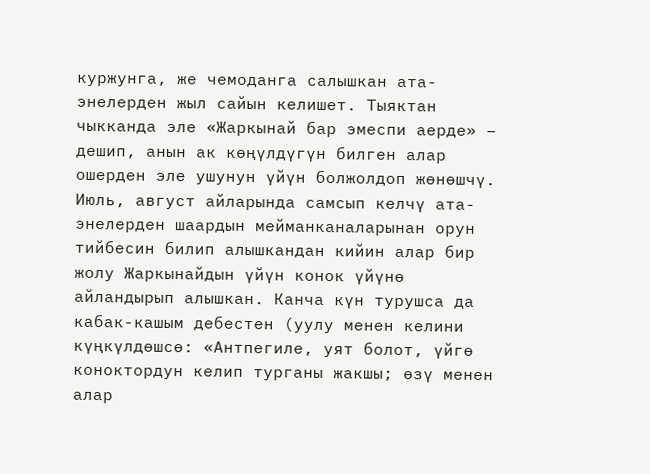куржунга, же чемоданга салышкан ата-энелерден жыл сайын келишет. Тыяктан чыкканда эле «Жаркынай бар эмеспи аерде» – дешип, анын ак көңүлдүгүн билген алар ошерден эле ушунун үйүн болжолдоп жөнөшчү. Июль, август айларында самсып келчү ата-энелерден шаардын мейманканаларынан орун тийбесин билип алышкандан кийин алар бир жолу Жаркынайдын үйүн конок үйүнө айландырып алышкан. Канча күн турушса да кабак-кашым дебестен (уулу менен келини күңкүлдөшсө: «Антпегиле, уят болот, үйгө коноктордун келип турганы жакшы; өзү менен алар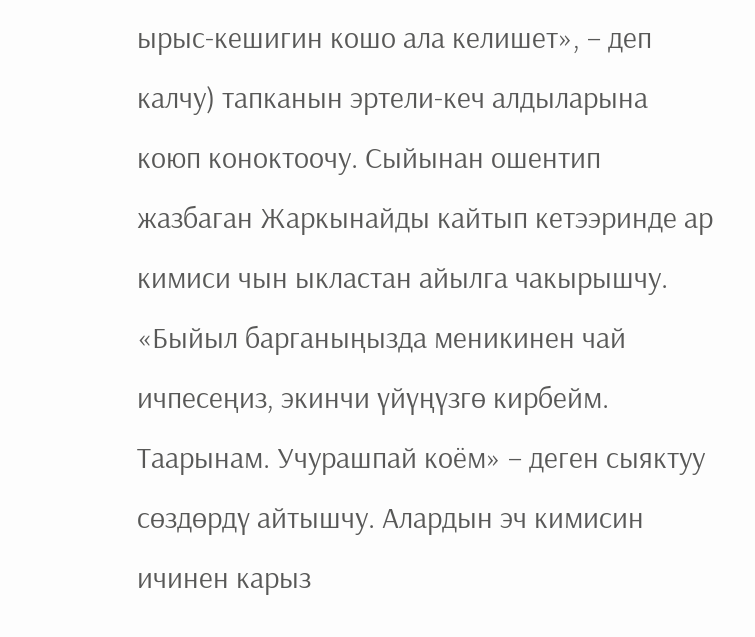ырыс-кешигин кошо ала келишет», – деп калчу) тапканын эртели-кеч алдыларына коюп коноктоочу. Сыйынан ошентип жазбаган Жаркынайды кайтып кетээринде ар кимиси чын ыкластан айылга чакырышчу. «Быйыл барганыңызда меникинен чай ичпесеңиз, экинчи үйүңүзгө кирбейм. Таарынам. Учурашпай коём» – деген сыяктуу сөздөрдү айтышчу. Алардын эч кимисин ичинен карыз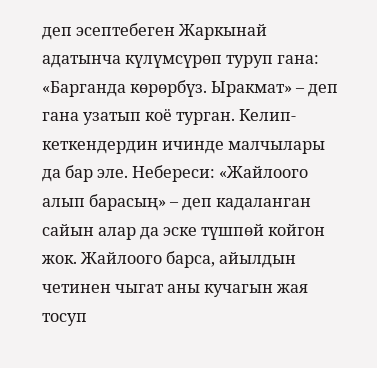деп эсептебеген Жаркынай адатынча күлүмсүрөп туруп гана: «Барганда көрөрбүз. Ыракмат» – деп гана узатып коё турган. Келип-кеткендердин ичинде малчылары да бар эле. Небереси: «Жайлоого алып барасың» – деп кадаланган сайын алар да эске түшпөй койгон жок. Жайлоого барса, айылдын четинен чыгат аны кучагын жая тосуп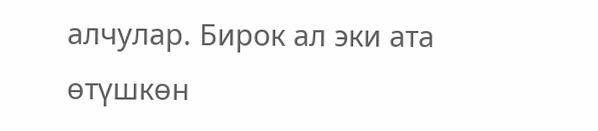алчулар. Бирок ал эки ата өтүшкөн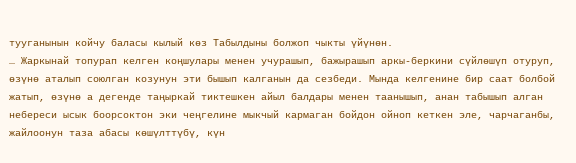тууганынын койчу баласы кылый көз Табылдыны болжоп чыкты үйүнөн.
… Жаркынай топурап келген коңшулары менен учурашып, бажырашып аркы-беркини сүйлөшүп отуруп, өзүнө аталып союлган козунун эти бышып калганын да сезбеди. Мында келгенине бир саат болбой жатып, өзүнө а дегенде таңыркай тиктешкен айыл балдары менен таанышып, анан табышып алган небереси ысык боорсоктон эки чеңгелине мыкчый кармаган бойдон ойноп кеткен эле, чарчаганбы, жайлоонун таза абасы көшүлттүбү, күн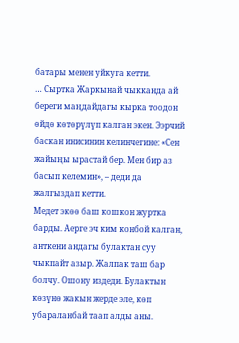батары менен уйкуга кетти.
… Сыртка Жаркынай чыкканда ай береги маңдайдагы кырка тоодон өйдө көтөрүлүп калган экен. Ээрчий баскан инисинин келинчегине: «Сен жайыңы ырастай бер. Мен бир аз басып келемин», – деди да жалгыздап кетти.
Медет экөө баш кошкон журтка барды. Аерге эч ким конбой калган, анткени андагы булактан суу чыкпайт азыр. Жалпак таш бар болчу. Ошону издеди. Булактын көзүнө жакын жерде эле, көп убараланбай таап алды аны.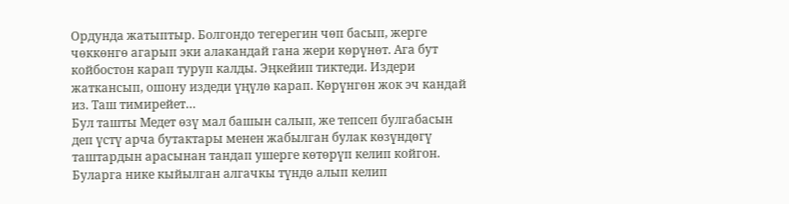Ордунда жатыптыр. Болгондо тегерегин чөп басып, жерге чөккөнгө агарып эки алакандай гана жери көрүнөт. Ага бут койбостон карап туруп калды. Эңкейип тиктеди. Издери жаткансып, ошону издеди үңүлө карап. Көрүнгөн жок эч кандай из. Таш тимирейет…
Бул ташты Медет өзү мал башын салып, же тепсеп булгабасын деп үстү арча бутактары менен жабылган булак көзүндөгү таштардын арасынан тандап ушерге көтөрүп келип койгон. Буларга нике кыйылган алгачкы түндө алып келип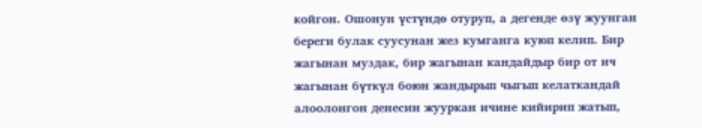койгон. Ошонун үстүндө отуруп, а дегенде өзү жуунган береги булак суусунан жез кумганга куюп келип. Бир жагынан муздак, бир жагынан кандайдыр бир от ич жагынан бүткүл боюн жандырып чыгып келаткандай алоолонгон денесин жууркан ичине кийирип жатып,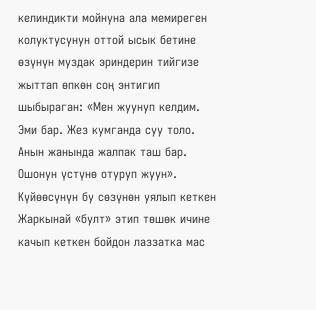келиндикти мойнуна ала мемиреген колуктусунун оттой ысык бетине өзүнүн муздак эриндерин тийгизе жыттап өпкөн соң энтигип шыбыраган: «Мен жуунуп келдим. Эми бар. Жез кумганда суу толо. Анын жанында жалпак таш бар. Ошонун үстүнө отуруп жуун». Күйөөсүнүн бу сөзүнөн уялып кеткен Жаркынай «булт» этип төшөк ичине качып кеткен бойдон лаззатка мас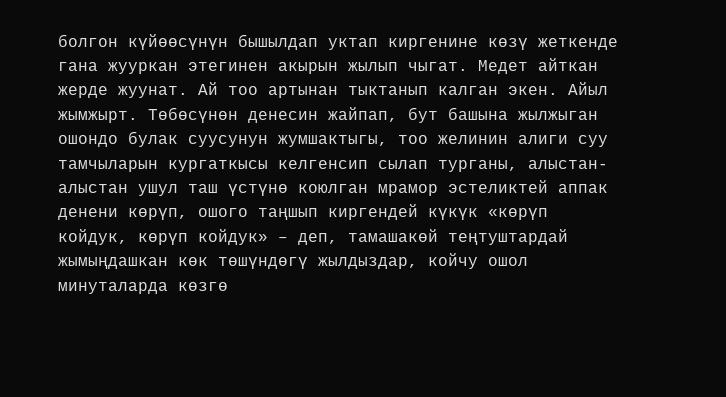болгон күйөөсүнүн бышылдап уктап киргенине көзү жеткенде гана жууркан этегинен акырын жылып чыгат. Медет айткан жерде жуунат. Ай тоо артынан тыктанып калган экен. Айыл жымжырт. Төбөсүнөн денесин жайпап, бут башына жылжыган ошондо булак суусунун жумшактыгы, тоо желинин алиги суу тамчыларын кургаткысы келгенсип сылап турганы, алыстан-алыстан ушул таш үстүнө коюлган мрамор эстеликтей аппак денени көрүп, ошого таңшып киргендей күкүк «көрүп койдук, көрүп койдук» – деп, тамашакөй теңтуштардай жымыңдашкан көк төшүндөгү жылдыздар, койчу ошол минуталарда көзгө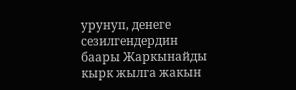урунуп, денеге сезилгендердин баары Жаркынайды кырк жылга жакын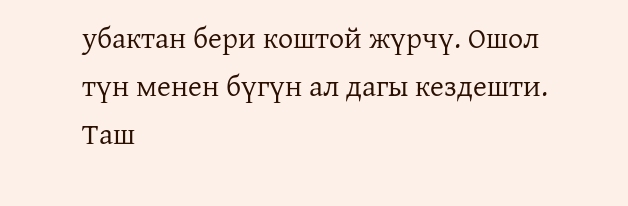убактан бери коштой жүрчү. Ошол түн менен бүгүн ал дагы кездешти. Таш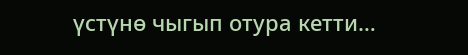үстүнө чыгып отура кетти…